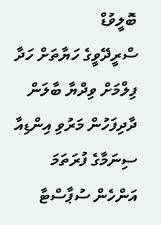ބޮލީވުޑް
ސްރީދޭވީގެ ހަޔާތަށް ހަދާ ފިލްމަށް ވިދްޔާ ބާލަން
ދާދިފަހުން މަރުވި އިންޑިއާ ސިނަމާގެ ފުރަތަމަ އަންހެން ސުޕާސްޓާ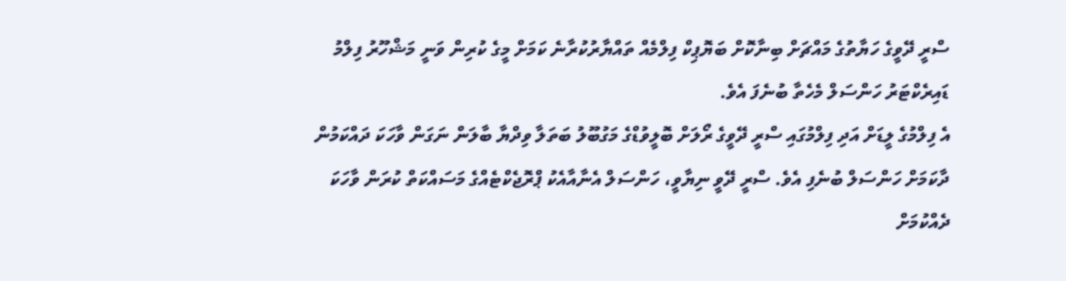ސްރީ ދޭވީގެ ހަޔާތުގެ މައްޗަށް ބިނާކޮށް ބަޔޮޕިކް ފިލްމެއް ތައްޔާރުކުރާނެ ކަމަށް މީގެ ކުރިން ވަނީ މަޝްހޫރު ފިލްމު ޑައިރެކްޓަރު ހަންސަލް މެހެތާ ބުނެފަ އެވެ.
އެ ފިލްމުގެ ލީޑަށް އަދި ފިލްމުގައި ސްރީ ދޭވީގެ ރޯލަށް ބޮލީވުޑްގެ މަގުބޫލު ބަތަލާ ވިދްޔާ ބާލަން ނަގަން ވާހަކަ ދައްކަމުން ދާކަމަށް ހަންސަލް ބުނެފި އެވެ. ސްރީ ދޭވީ ނިޔާވީ، ހަންސަލް އެނާއާއެކު ޕްރޮޖެކްޓެއްގެ މަސައްކަތް ކުރަން ވާހަކަ ދެއްކުމަށް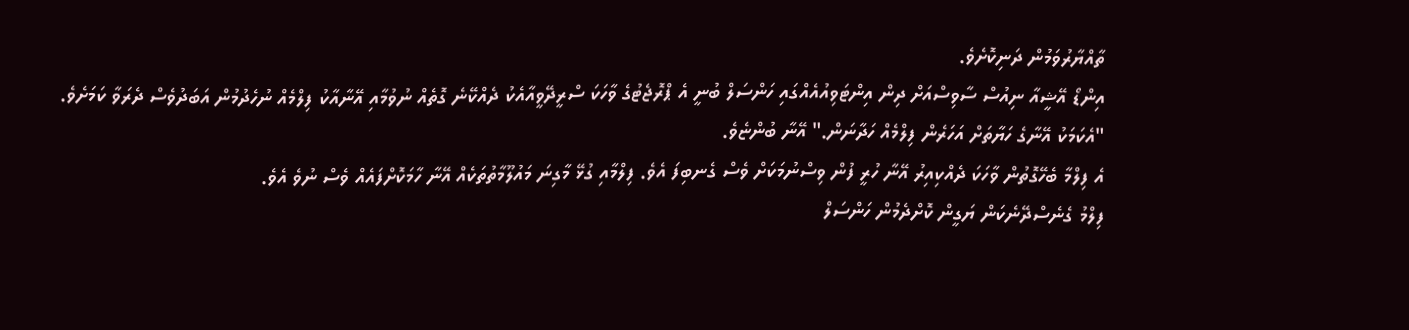ތާއްޔާރުވަމުން ދަނިކޮށެވެ.
އިންޑޯ އޭޝީއާ ނިއުސް ސާވިސްއަށް ދިން އިންޓަވިއުއެއްގައި ހަންސަލް ބުނީ އެ ޕްރޮޖެޓުގެ ވާހަކަ ސްރީދޭވީއާއެކު ދެއްކޭނެ ގޮތެއް ނުވުމާއި އޭނާއާކު ފިލްމެއް ނުހެދުމުން އަބަދުވެސް ދެރަވާ ކަމަށެވެ.
"އެކަމަކު އޭނާގެ ހަޔާތަށް އަހަރެން ފިލްމެއް ހަދާނަން." އޭނާ ބުންޏެވެ.
އެ ފިލްމާ ބެހޭގޮތުން ވާހަކަ ދެއްކިއިރު އޭނާ ހުރީ ފުން ވިސްނުމަކަށް ވެސް ގެނބިފަ އެވެ. ފިލްމާއި ގުޅޭ މާގިނަ މައުލޫމާތުތަކެއް އޭނާ ހާމަކޮށްފައެއް ވެސް ނުވެ އެވެ.
ފިލްމު ގެނެސްދޭނެކަން ޔަގީން ކޮށްދެމުން ހަންސަލް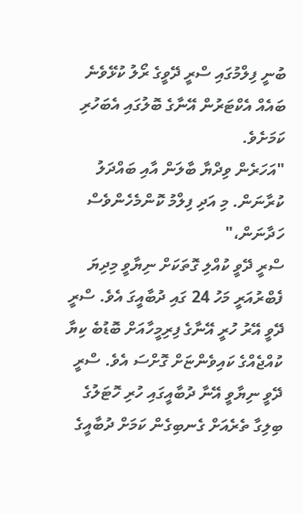ބުނީ ފިލްމުގައި ސްރީ ދޭވީގެ ރޯލު ކުޅޭވެނެ ބައެއް އެކްޓަރުން އޭނާގެ ބޮލުގައި އެބަހުރި ކަމަށެވެ.
"އަހަރެން ވިދްޔާ ބާލަން އާއި ބައްދަލު ކުރާނަން. މި އަދި ފިލްމު ކޮންމެހެންވެސް ހަދާނަން،"
ސްރީ ދޭވީ ކުއްލި ގޮތަކަށް ނިޔާވީ މިދިޔަ ފެބްރުއަރީ މަހު 24 ގައި ދުބާއީގަ އެވެ. ސްރީ ދޭވީ އޭރު ހުރީ އޭނާގެ ފިރިމީހާއަށް ބޮޑުބެ ކިޔާ ކުއްޖެއްގެ ކައިވެންޏަށް ގޮށްސަ އެވެ. ސްރީ ދޭވީ ނިޔާވީ އޭނާ ދުބާއީގައި ހުރި ހޮޓަލުގެ ބިލިގާ ތެރެއަށް ގެނބިގެން ކަމަށް ދުބާއީގެ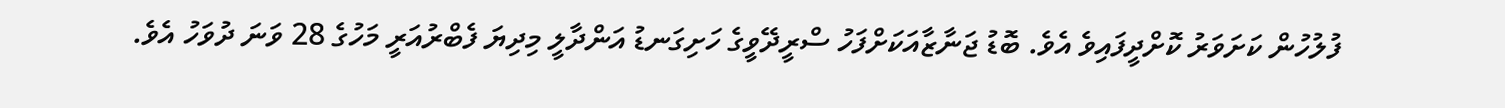ފުލުހުން ކަށަވަރު ކޮށްދީފައިވެ އެވެ. ބޮޑު ޖަނާޒާއަކަށްފަހު ސްރީދޭވީގެ ހަށިގަނޑު އަންދާލީ މިދިޔަ ފެބްރުއަރީ މަހުގެ 28 ވަނަ ދުވަހު އެވެ.